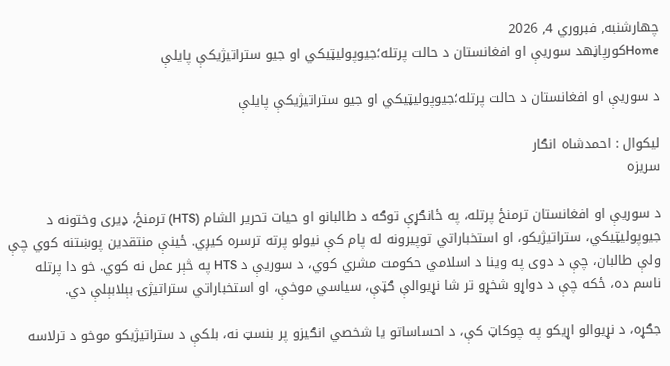چهارشنبه, فبروري 4, 2026
Homeکورپاڼهد سوریې او افغانستان د حالت پرتله؛جیوپولیټیکي او جیو ستراتیژیکې پایلې

د سوریې او افغانستان د حالت پرتله؛جیوپولیټیکي او جیو ستراتیژیکې پایلې

لیکوال : احمدشاه انګار
سریزه

د سوریې او افغانستان ترمنځ پرتله، په ځانګړې توګه د طالبانو او حیات تحریر الشام (HTS) ترمنځ، ډیری وختونه د جیوپولیټیکي، ستراتیژیکو، او استخباراتي توپیرونه له پام کې نیولو پرته ترسره کیږي. ځینې منتقدین پوښتنه کوي چې ولې طالبان، چې د دوی په وینا د اسلامي حکومت مشري کوي، د سوریې د HTS په څېر عمل نه کوي. خو دا پرتله ناسم ده، ځکه چې د دواړو شخړو تر شا نړیوالې ګټې، سیاسي موخې، او استخباراتي ستراتیژۍ بېلابېلې دي.

جګړه، د نړیوالو اړیکو په چوکاټ کې، د احساساتو یا شخصي انګیزو پر بنسټ نه، بلکې د ستراتیژیکو موخو د ترلاسه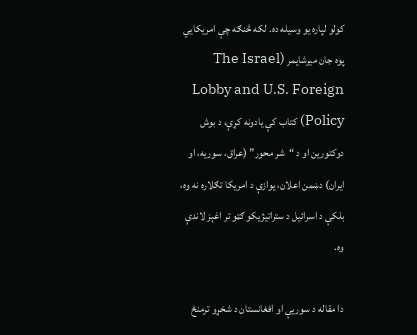کولو لپاره یو وسیله ده. لکه څنګه چې امریکايي پوه جان میرشایمر (The Israel Lobby and U.S. Foreign Policy) کتاب کې یادونه کړې، د بوش دوکتورین او د “شر محور” (عراق، سوریه، او ایران) دښمن اعلان، یوازې د امریکا تګلاره نه وه، بلکې د اسرائیل د ستراتیژیکو ګټو تر اغېز لاندې وه.

دا مقاله د سوریې او افغانستان د شخړو ترمنځ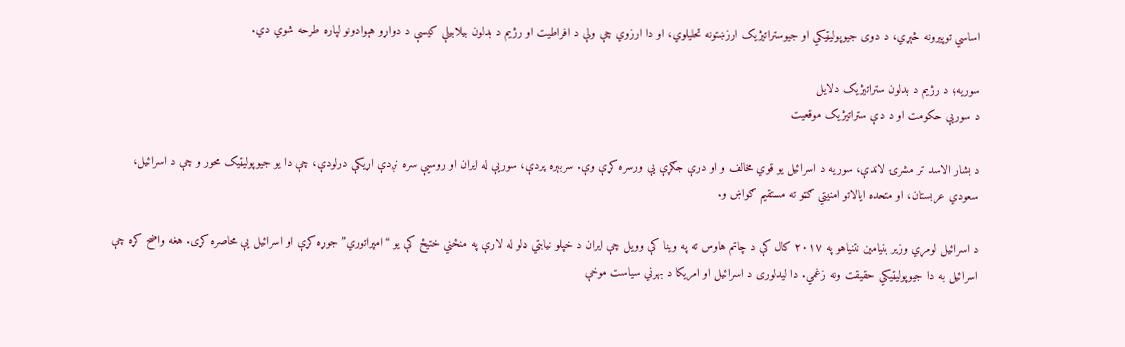اساسي توپیرونه څېړي، د دوی جیوپولیټیکي او جیوستراتیژیک ارزښتونه تحلیلوي، او دا ارزوي چې ولې د افراطیت او رژیم د بدلون بیلابیلې کیسې د دواړو هېوادونو لپاره طرحه شوي دي.

سوریه؛ د رژیم د بدلون ستراتیژیک دلایل
د سوریې حکومت او د دې ستراتیژیک موقعیت

د بشار الاسد تر مشرۍ لاندې، سوریه د اسرائیل یو قوي مخالف و او درې جګړې یې ورسره کړې وې. سربېره پردې، سوریې له ایران او روسیې سره نږدې اړیکې درلودې، چې دا یو جیوپولیټیک محور و چې د اسرائیل، سعودي عربستان، او متحده ایالاتو امنیتي ګټو ته مستقیم ګواښ و.

د اسرائیل لومړي وزیر بنیامین نتنیاهو په ۲۰۱۷ کال کې د چاتم هاوس ته په وینا کې وویل چې ایران د خپلو نیابتي ډلو له لارې په منځني ختیځ کې یو “امپراتوري” جوړه کړې او اسرائیل یې محاصره کړی. هغه واضح کړه چې اسرائیل به دا جیوپولیټیکي حقیقت ونه زغمي. دا لیدلوری د اسرائیل او امریکا د بهرني سیاست موخې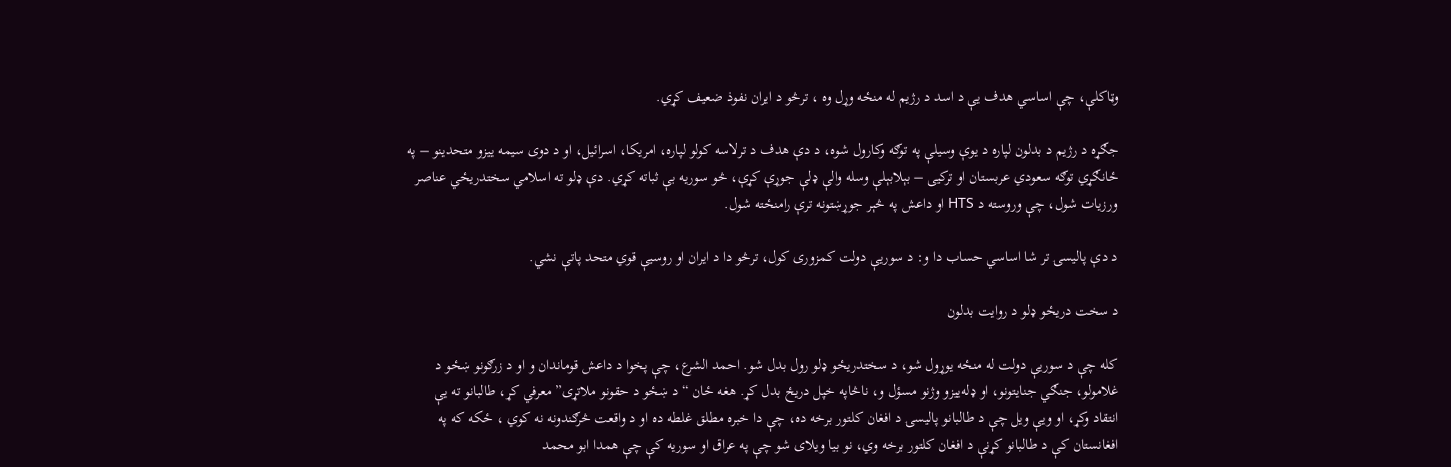وټاکلې، چې اساسي هدف یې د اسد د رژیم له منځه وړل وه ، ترڅو د ایران نفوذ ضعیف کړي.

جګړه د رژیم د بدلون لپاره د یوې وسیلې په توګه وکارول شوه، د دې هدف د ترلاسه کولو لپاره، امریکا، اسرائیل، او د دوی سیمه ‌ییزو متحدینو – په ځانګړي توګه سعودي عربستان او ترکیی – بېلابېلې وسله‌ والې ډلې جوړې کړې، څو سوریه بې‌ ثباته کړي. دې ډلو ته اسلامي سختدریځي عناصر ورزیات شول، چې وروسته د HTS او داعش په څېر جوړښتونه ترې رامنځته شول.

د دې پالیسۍ تر شا اساسي حساب دا و: د سوریې دولت کمزوری کول، ترڅو دا د ایران او روسیې قوي متحد پاتې نشي.

د سخت دریځو ډلو د روایت بدلون

کله چې د سوریې دولت له منځه یوړول شو، د سختدریځو ډلو رول بدل شو. احمد الشرع، چې پخوا د داعش قوماندان و او د زرګونو ښځو د غلامولو، جنګي جنایتونو، او ډله‌ییزو وژنو مسؤل و، ناڅاپه خپل دریځ بدل کړ. هغه ځان “د ښځو د حقونو ملاتړی” معرفي کړ، طالبانو ته یې انتقاد وکړ، او ویې ویل چې د طالبانو پالیسۍ د افغان کلتور برخه ده، چې دا خبره مطلق غلطه ده او د واقعت څرګندونه نه کوي ، ځکه که په افغانستان کې د طالبانو کړنې د افغان کلتور برخه وي، نو بیا ویلای شو چې په عراق او سوریه کې چې همدا ابو محمد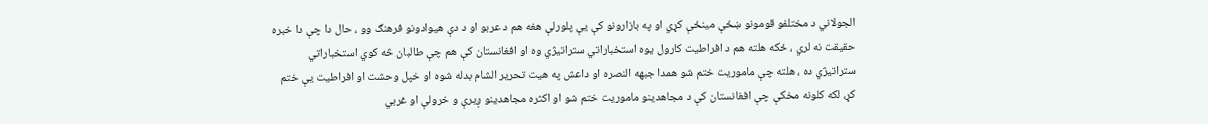الجولاني د مختلفو قومونو ښځې مینځې کړي او په بازارونو کې يې پلورلې هغه هم د عربو او د دې هیوادونو فرهنګ وو ، حال دا چې دا خبره حقیقت نه لري ، ځکه هلته هم د افراطیت کارول یوه استخباراتي ستراتيژي‌ وه او افغانستان کې هم چې طالبان څه کوي استخباراتي ستراتیژي ده ، هلته چې ماموریت ختم شو همدا جبهه النصره او داعش په هیت تحریر الشام بدله شوه او خپل وحشت او افراطیت يې ختم کړ، لکه کلونه مخکې چې افغانستان کې د مجاهدینو ماموریت ختم شو او اکثره مجاهدینو ږیرې و خرولې او غربي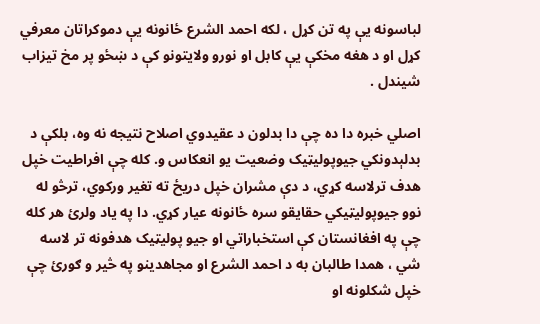لباسونه يې په تن کړل ، لکه احمد الشرع ځانونه يې دموکراتان معرفي کړل او د هغه مخکې يې کابل او نورو ولایتونو کې د ښځو پر مخ تیزاب شیندل .

اصلي خبره دا ده چې دا بدلون د عقیدوي اصلاح نتیجه نه وه، بلکې د بدلېدونکي جیوپولیټیک وضعیت یو انعکاس و. کله چې افراطیت خپل هدف ترلاسه کړي، د دې مشران خپل دریځ ته تغیر ورکوي، ترڅو له نوو جیوپولیټیکي حقایقو سره ځانونه عیار کړي. دا په یاد ولرئ هر کله چې په افغانستان کې استخباراتي او جیو پولیټیک هدفونه تر لاسه شي ، همدا طالبان به د احمد الشرع او مجاهدینو په څیر و ګورئ چې خپل شکلونه او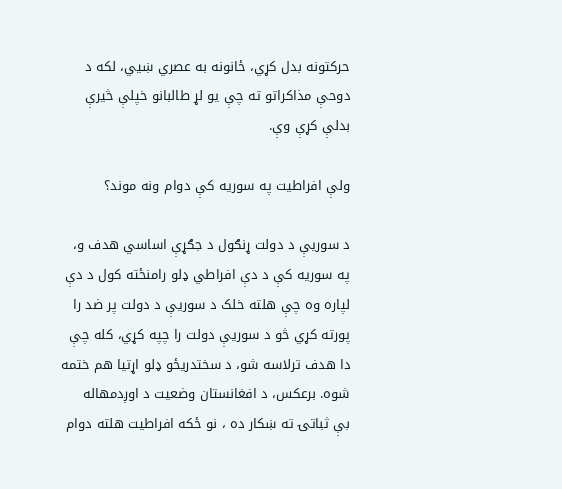حرکتونه بدل کړي،‌ ځانونه به عصري ښيي،‌ لکه د دوحې مذاکراتو ته چې یو لړ طالبانو خپلې څیرې بدلې کړې وې.

ولې افراطیت په سوریه کې دوام ونه موند؟

د سوریې د دولت ړنګول د جګړې اساسي هدف و، په سوریه کې د دې افراطي ډلو رامنځته کول د دې لپاره وه چې هلته خلک د سوريې د دولت پر ضد را پورته کړي‌ څو د سوریې دولت را چپه کړي، کله چې دا هدف ترلاسه شو، د سختدریځو ډلو اړتیا هم ختمه شوه. برعکس، د افغانستان وضعیت د اوږدمهاله بې ‌ثباتۍ ته ښکار ده ، نو ځکه افراطیت هلته دوام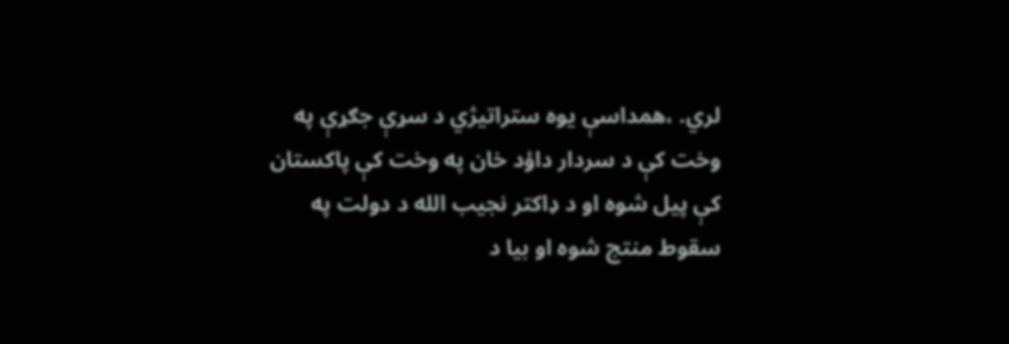لري. ،همداسې یوه ستراتیژي‌ د سړې جګړې په وخت کې د سردار داؤد خان په وخت کې پاکستان کې پیل شوه او د ډاکتر نجیب الله د دولت په سقوط منتج شوه او بیا د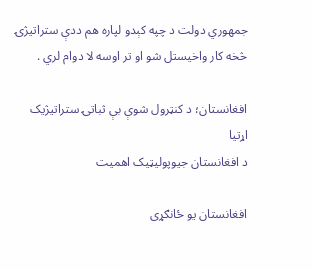جمهوري دولت د چپه کېدو لپاره هم ددې ستراتيژۍ څخه کار واخیستل شو او تر اوسه لا دوام لري .

افغانستان؛ د کنټرول شوې بې‌ ثباتۍ ستراتیژیک اړتیا
د افغانستان جیوپولیټیک اهمیت

افغانستان یو ځانګړی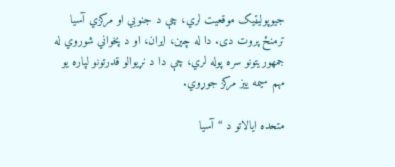جیوپولیټیک موقعیت لري، چې د جنوبي او مرکزي آسیا ترمنځ پروت دی. دا له چین، ایران، او د پخواني شوروي له جمهوریتونو سره پوله لري، چې دا د نړیوالو قدرتونو لپاره یو مهم سیمه‌ ییز مرکز جوړوي.

متحده ایالاتو د “آسیا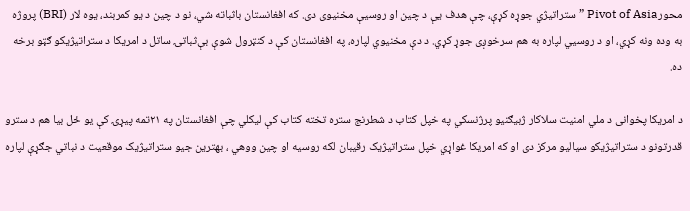محورPivot of Asia ” ستراتیژي جوړه کړې، چې هدف یې د چین او روسیې مخنیوی دی. که افغانستان باثباته شي، نو د چین د یو کمربند، یوه لار (BRI) پروژه به وده ونه کړي، او د روسيي لپاره به هم سرخوږی جوړ کړي. د دې مخنیوي لپاره، په افغانستان کې د کنټرول شوې بې‌ثباتۍ ساتل د امریکا د ستراتیژیکو ګټو برخه ده.

د امریکا پخوانی د ملي امنیت سلاکار ژبیګنیو پرژنسکي په خپل کتاب د شطرنج ستره تخته کتاب کې لیکلي چې افغانستان په ۲۱تمه پیړۍ کې یو ځل بیا هم د سترو قدرتونو د ستراتيژيکو سیالیو مرکز دی او که امریکا غواړي خپل ستراتيژيک رقیبان لکه روسیه او چین ووهي ، بهترین جیو ستراتيژيک موقعیت د نباتي جګړې لپاره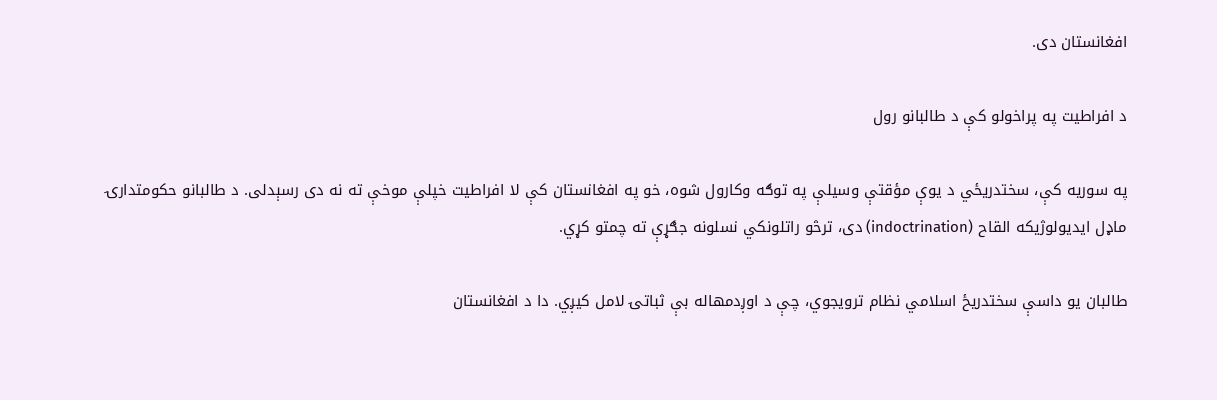افغانستان دی.

د افراطیت په پراخولو کې د طالبانو رول

په سوریه کې، سختدریځي د یوې مؤقتې وسیلې په توګه وکارول شوه، خو په افغانستان کې لا افراطیت خپلې موخې ته نه دی رسېدلی. د طالبانو حکومتدارۍ ماډل ایدیولوژیکه القاح (indoctrination) دی، ترڅو راتلونکي نسلونه جګړې ته چمتو کړي‌.

طالبان یو داسې سختدریځ اسلامي نظام ترویجوي، چې د اوږدمهاله بې ‌ثباتۍ لامل کیږي. دا د افغانستان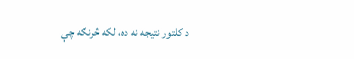د کلتور نتیجه نه ده، لکه څرنګه چې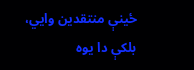ځینې منتقدین وايي، بلکې دا یوه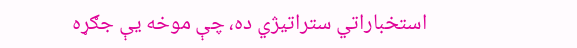استخباراتي ستراتیژي ده، چې موخه یې جګړه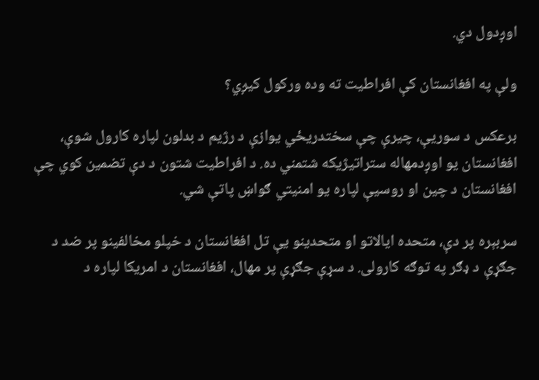اوږدول دي.

ولې په افغانستان کې افراطیت ته وده ورکول کیږي؟

برعکس د سوریې، چیرې چې سختدریځي یوازې د رژیم د بدلون لپاره کارول شوې، افغانستان یو اوږدمهاله ستراتیژیکه شتمني ده. د افراطیت شتون د دې تضمین کوي چې افغانستان د چین او روسیې لپاره یو امنیتي ګواښ پاتې شي.

سربېره پر دې، متحده ایالاتو او متحدینو یې تل افغانستان د خپلو مخالفینو پر ضد د جګړې د ډګر په توګه کارولی. د سړې جګړې پر مهال، افغانستان د امریکا لپاره د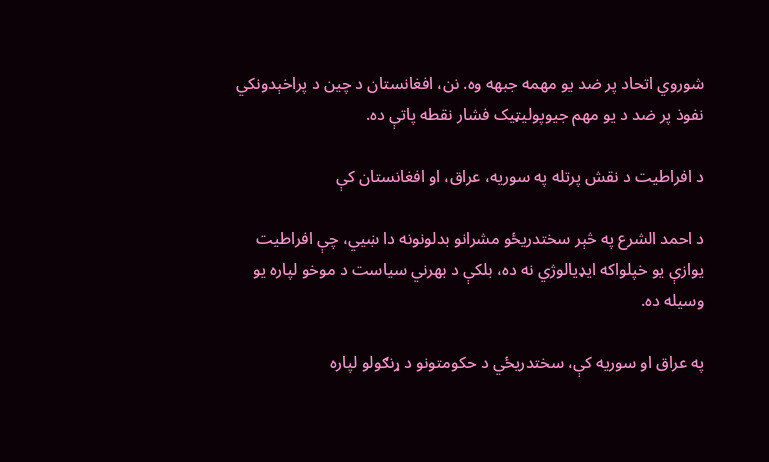شوروي اتحاد پر ضد یو مهمه جبهه وه. نن، افغانستان د چین د پراخېدونکي نفوذ پر ضد د یو مهم جیوپولیټیک فشار نقطه پاتې ده.

د افراطیت د نقش پرتله په سوریه، عراق، او افغانستان کې

د احمد الشرع په څېر سختدریځو مشرانو بدلونونه دا ښیي، چې افراطیت یوازې یو خپلواکه ایډیالوژي نه ده، بلکې د بهرني سیاست د موخو لپاره یو وسیله ده.

په عراق او سوریه کې، سختدریځي د حکومتونو د ړنګولو لپاره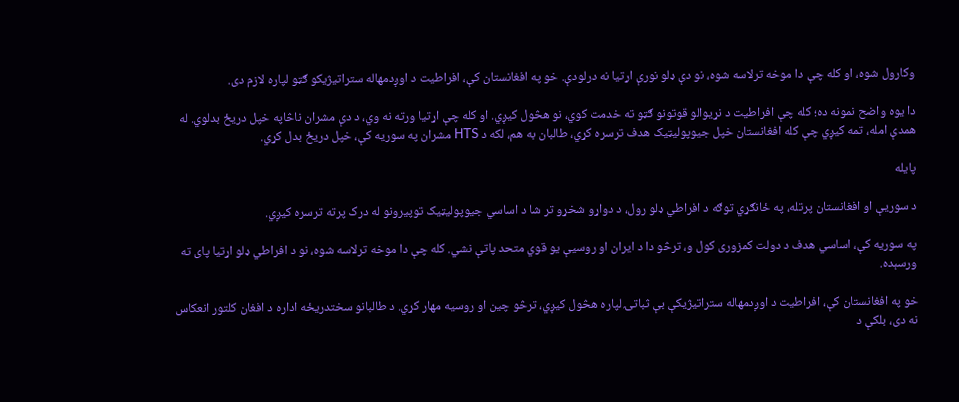وکارول شوه، او کله چې دا موخه ترلاسه شوه، نو دې ډلو نورې اړتیا نه درلودې. خو په افغانستان کې، افراطیت د اوږدمهاله ستراتیژیکو ګټو لپاره لازم دی.

دا یوه واضح نمونه ده؛ کله چې افراطیت د نړیوالو قوتونو ګټو ته خدمت کوي، نو هڅول کیږي. او کله چې اړتیا ورته نه وي، د دې مشران ناڅاپه خپل دریځ بدلوي. له همدې امله، تمه کیږي چې کله افغانستان خپل جیوپولیټیک هدف ترسره کړي، طالبان به هم، لکه د HTS مشران په سوریه کې، خپل دریځ بدل کړي.

پایله

د سوریې او افغانستان پرتله، په ځانګړي توګه د افراطي ډلو رول، د دواړو شخړو تر شا د اساسي جیوپولیټیک توپیرونو له درک پرته ترسره کیږي.

په سوریه کې، اساسي هدف د دولت کمزوری کول و، ترڅو دا د ایران او روسیې یو قوي متحد پاتې نشي. کله چې دا موخه ترلاسه شوه، نو د افراطي ډلو اړتیا پای ته ورسېده.

خو په افغانستان کې، افراطیت د اوږدمهاله ستراتیژیکې بې ‌ثباتۍ لپاره هڅول کیږي، ترڅو چین او روسیه مهار کړي. د طالبانو سختدریځه اداره د افغان کلتور انعکاس نه دی، بلکې د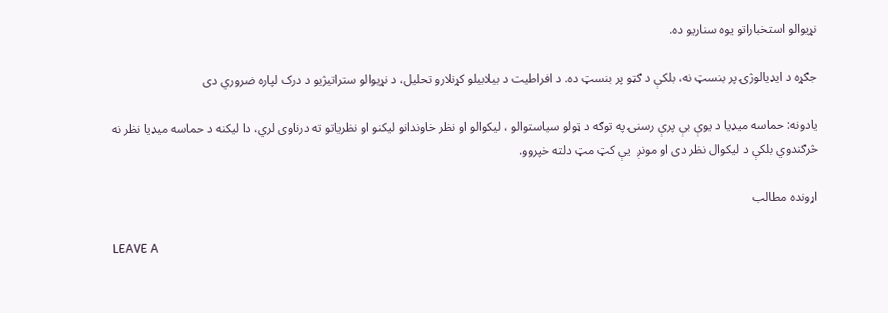نړیوالو استخباراتو یوه سناریو ده.

جګړه د ایډیالوژۍ پر بنسټ نه، بلکې د ګټو پر بنسټ ده. د افراطیت د بیلابیلو کړنلارو تحلیل، د نړیوالو ستراتیژیو د درک لپاره ضروري دی

یادونه: حماسه میډیا د یوې بې پرې رسنۍ په توګه د ټولو سیاستوالو ، لیکوالو او نظر خاوندانو لیکنو او نظریاتو ته درناوی لري، دا لیکنه د حماسه میډیا نظر نه څرګندوي بلکې د لیکوال نظر دی او مونږ  یې کټ مټ دلته خپروو.

اړونده مطالب

LEAVE A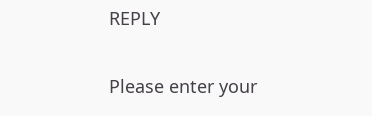REPLY

Please enter your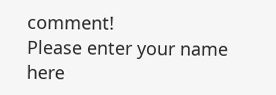comment!
Please enter your name here